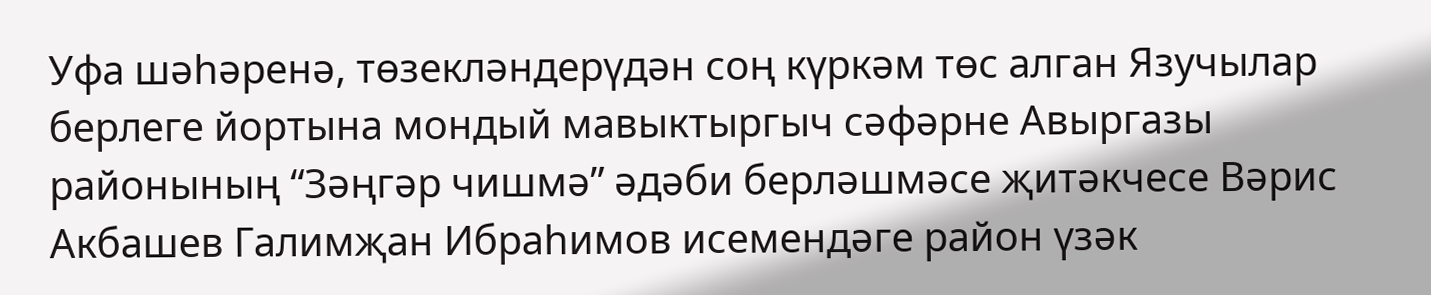Уфа шәһәренә, төзекләндерүдән соң күркәм төс алган Язучылар берлеге йортына мондый мавыктыргыч сәфәрне Авыргазы районының “Зәңгәр чишмә” әдәби берләшмәсе җитәкчесе Вәрис Акбашев Галимҗан Ибраһимов исемендәге район үзәк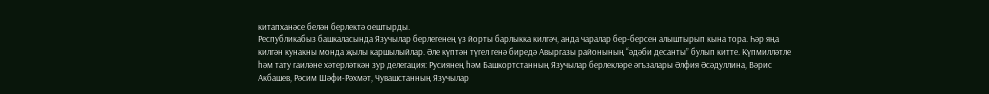китапханәсе белән берлектә оештырды.
Республикабыз башкаласында Язучылар берлегенең үз йорты барлыкка килгәч, анда чаралар бер-берсен алыштырып кына тора. Һәр яңа килгән кунакны монда җылы каршылыйлар. Әле күптән түгел генә биредә Авыргазы районының “әдәби десанты” булып китте. Күпмилләтле һәм тату гаиләне хәтерләткән зур делегация: Русиянең һәм Башкортстанның Язучылар берлекләре әгъзалары Әлфия Әсәдуллина, Вәрис Акбашев, Рәсим Шәфи-Рәхмәт, Чувашстанның Язучылар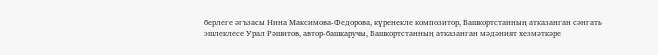берлеге әгъзасы Нина Максимова-Федорова, күренекле композитор, Башкортстанның атказанган сәнгать эшлеклесе Урал Рәшитов, автор-башкаручы, Башкортстанның атказанган мәдәният хезмәткәре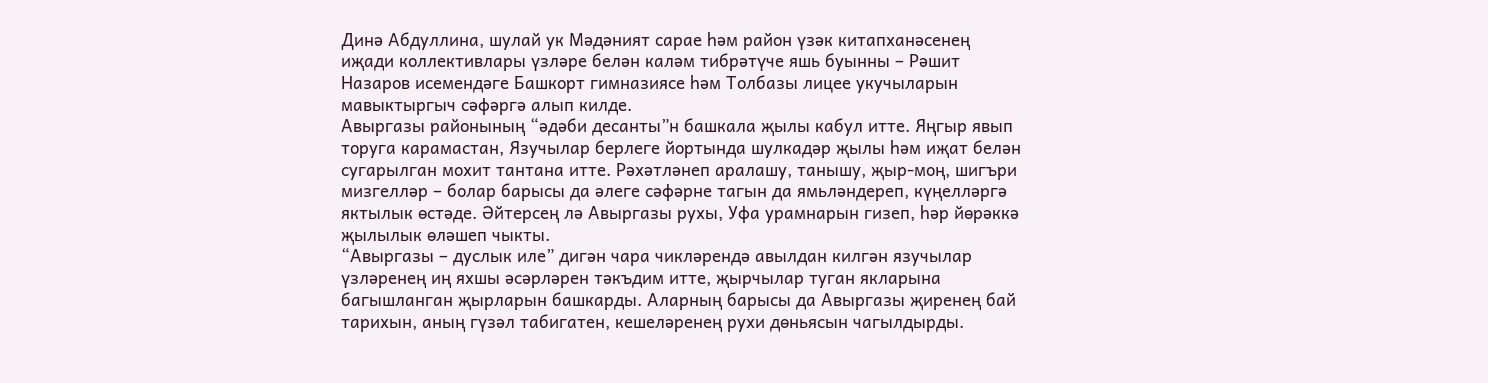Динә Абдуллина, шулай ук Мәдәният сарае һәм район үзәк китапханәсенең иҗади коллективлары үзләре белән каләм тибрәтүче яшь буынны – Рәшит Назаров исемендәге Башкорт гимназиясе һәм Толбазы лицее укучыларын мавыктыргыч сәфәргә алып килде.
Авыргазы районының “әдәби десанты”н башкала җылы кабул итте. Яңгыр явып торуга карамастан, Язучылар берлеге йортында шулкадәр җылы һәм иҗат белән сугарылган мохит тантана итте. Рәхәтләнеп аралашу, танышу, җыр-моң, шигъри мизгелләр – болар барысы да әлеге сәфәрне тагын да ямьләндереп, күңелләргә яктылык өстәде. Әйтерсең лә Авыргазы рухы, Уфа урамнарын гизеп, һәр йөрәккә җылылык өләшеп чыкты.
“Авыргазы – дуслык иле” дигән чара чикләрендә авылдан килгән язучылар үзләренең иң яхшы әсәрләрен тәкъдим итте, җырчылар туган якларына багышланган җырларын башкарды. Аларның барысы да Авыргазы җиренең бай тарихын, аның гүзәл табигатен, кешеләренең рухи дөньясын чагылдырды.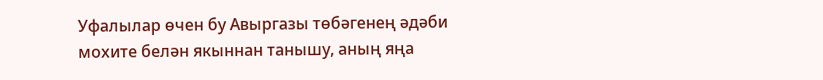Уфалылар өчен бу Авыргазы төбәгенең әдәби мохите белән якыннан танышу, аның яңа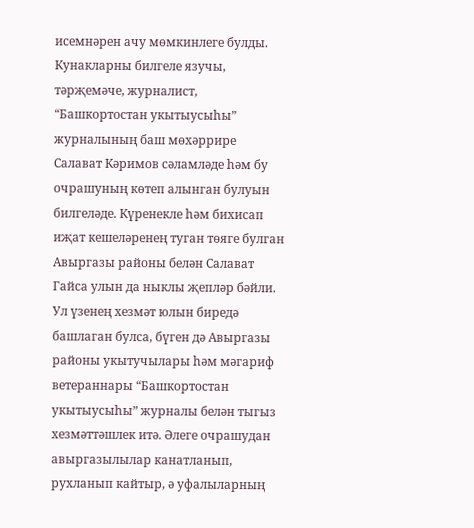исемнәрен ачу мөмкинлеге булды.
Кунакларны билгеле язучы, тәрҗемәче, журналист, “Башкортостан укытыусыһы” журналының баш мөхәррире Салават Кәримов сәламләде һәм бу очрашуның көтеп алынган булуын билгеләде. Күренекле һәм бихисап иҗат кешеләренең туган төяге булган Авыргазы районы белән Салават Гайса улын да ныклы җепләр бәйли. Ул үзенең хезмәт юлын биредә башлаган булса, бүген дә Авыргазы районы укытучылары һәм мәгариф ветераннары “Башкортостан укытыусыһы” журналы белән тыгыз хезмәттәшлек итә. Әлеге очрашудан авыргазылылар канатланып, рухланып кайтыр, ә уфалыларның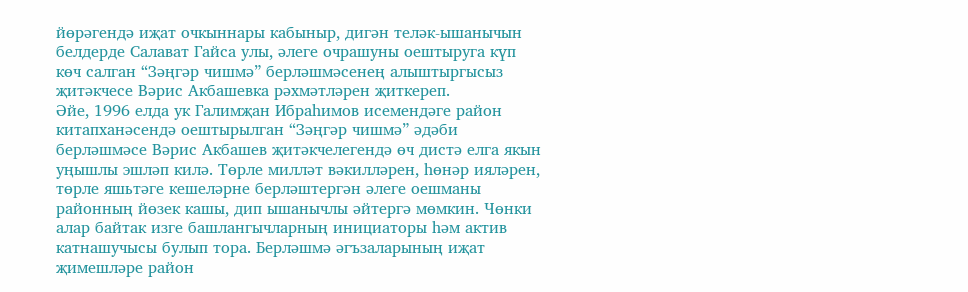йөрәгендә иҗат очкыннары кабыныр, дигән теләк-ышанычын белдерде Салават Гайса улы, әлеге очрашуны оештыруга күп көч салган “Зәңгәр чишмә” берләшмәсенең алыштыргысыз җитәкчесе Вәрис Акбашевка рәхмәтләрен җиткереп.
Әйе, 1996 елда ук Галимҗан Ибраһимов исемендәге район китапханәсендә оештырылган “Зәңгәр чишмә” әдәби берләшмәсе Вәрис Акбашев җитәкчелегендә өч дистә елга якын уңышлы эшләп килә. Төрле милләт вәкилләрен, һөнәр ияләрен, төрле яшьтәге кешеләрне берләштергән әлеге оешманы районның йөзек кашы, дип ышанычлы әйтергә мөмкин. Чөнки алар байтак изге башлангычларның инициаторы һәм актив катнашучысы булып тора. Берләшмә әгъзаларының иҗат җимешләре район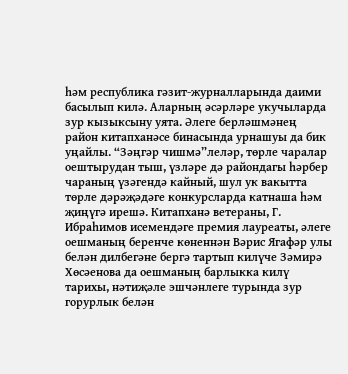һәм республика гәзит-журналларында даими басылып килә. Аларның әсәрләре укучыларда зур кызыксыну уята. Әлеге берләшмәнең район китапханәсе бинасында урнашуы да бик уңайлы. “Зәңгәр чишмә”леләр, төрле чаралар оештырудан тыш, үзләре дә райондагы һәрбер чараның үзәгендә кайный, шул ук вакытта төрле дәрәҗәдәге конкурсларда катнаша һәм җиңүгә ирешә. Китапханә ветераны, Г. Ибраһимов исемендәге премия лауреаты, әлеге оешманың беренче көненнән Вәрис Ягафәр улы белән дилбегәне бергә тартып килүче Зәмирә Хөсәенова да оешманың барлыкка килү тарихы, нәтиҗәле эшчәнлеге турында зур горурлык белән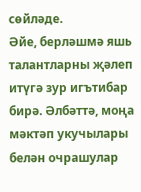сөйләде.
Әйе, берләшмә яшь талантларны җәлеп итүгә зур игътибар бирә. Әлбәттә, моңа мәктәп укучылары белән очрашулар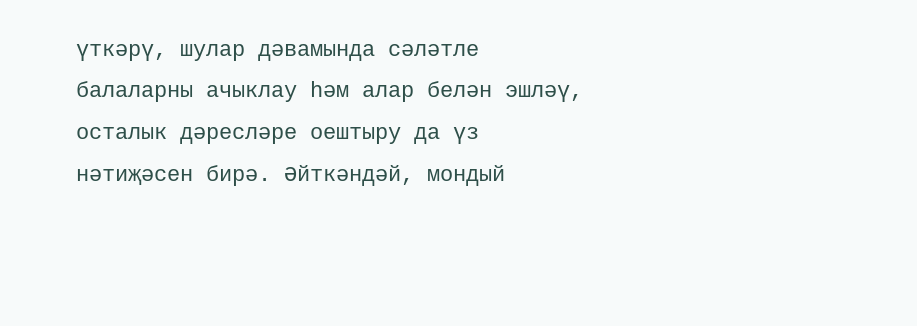үткәрү, шулар дәвамында сәләтле балаларны ачыклау һәм алар белән эшләү, осталык дәресләре оештыру да үз нәтиҗәсен бирә. Әйткәндәй, мондый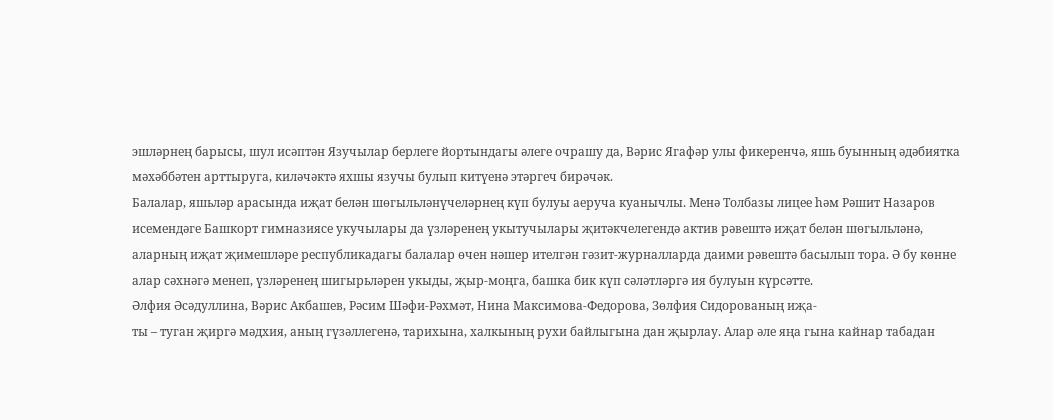эшләрнең барысы, шул исәптән Язучылар берлеге йортындагы әлеге очрашу да, Вәрис Ягафәр улы фикеренчә, яшь буынның әдәбиятка мәхәббәтен арттыруга, киләчәктә яхшы язучы булып китүенә этәргеч бирәчәк.
Балалар, яшьләр арасында иҗат белән шөгыльләнүчеләрнең күп булуы аеруча куанычлы. Менә Толбазы лицее һәм Рәшит Назаров исемендәге Башкорт гимназиясе укучылары да үзләренең укытучылары җитәкчелегендә актив рәвештә иҗат белән шөгыльләнә, аларның иҗат җимешләре республикадагы балалар өчен нәшер ителгән гәзит-журналларда даими рәвештә басылып тора. Ә бу көнне алар сәхнәгә менеп, үзләренең шигырьләрен укыды, җыр-моңга, башка бик күп сәләтләргә ия булуын күрсәтте.
Әлфия Әсәдуллина, Вәрис Акбашев, Рәсим Шәфи-Рәхмәт, Нина Максимова-Федорова, Зөлфия Сидорованың иҗа-
ты – туган җиргә мәдхия, аның гүзәллегенә, тарихына, халкының рухи байлыгына дан җырлау. Алар әле яңа гына кайнар табадан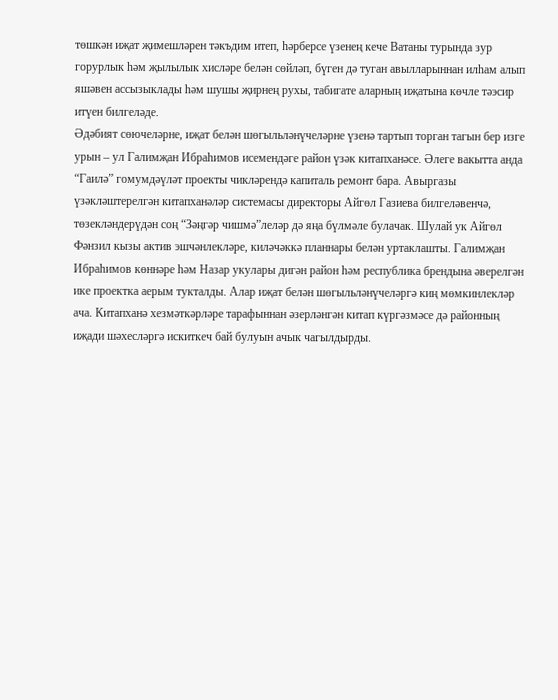төшкән иҗат җимешләрен тәкъдим итеп, һәрберсе үзенең кече Ватаны турында зур горурлык һәм җылылык хисләре белән сөйләп, бүген дә туган авылларыннан илһам алып яшәвен ассызыклады һәм шушы җирнең рухы, табигате аларның иҗатына көчле тәэсир итүен билгеләде.
Әдәбият сөючеләрне, иҗат белән шөгыльләнүчеләрне үзенә тартып торган тагын бер изге урын – ул Галимҗан Ибраһимов исемендәге район үзәк китапханәсе. Әлеге вакытта анда “Гаилә” гомумдәүләт проекты чикләрендә капиталь ремонт бара. Авыргазы үзәкләштерелгән китапханәләр системасы директоры Айгөл Газиева билгеләвенчә, төзекләндерүдән соң “Зәңгәр чишмә”леләр дә яңа бүлмәле булачак. Шулай ук Айгөл Фәнзил кызы актив эшчәнлекләре, киләчәккә планнары белән уртаклашты. Галимҗан Ибраһимов көннәре һәм Назар укулары дигән район һәм республика брендына әверелгән ике проектка аерым тукталды. Алар иҗат белән шөгыльләнүчеләргә киң мөмкинлекләр ача. Китапханә хезмәткәрләре тарафыннан әзерләнгән китап күргәзмәсе дә районның иҗади шәхесләргә искиткеч бай булуын ачык чагылдырды.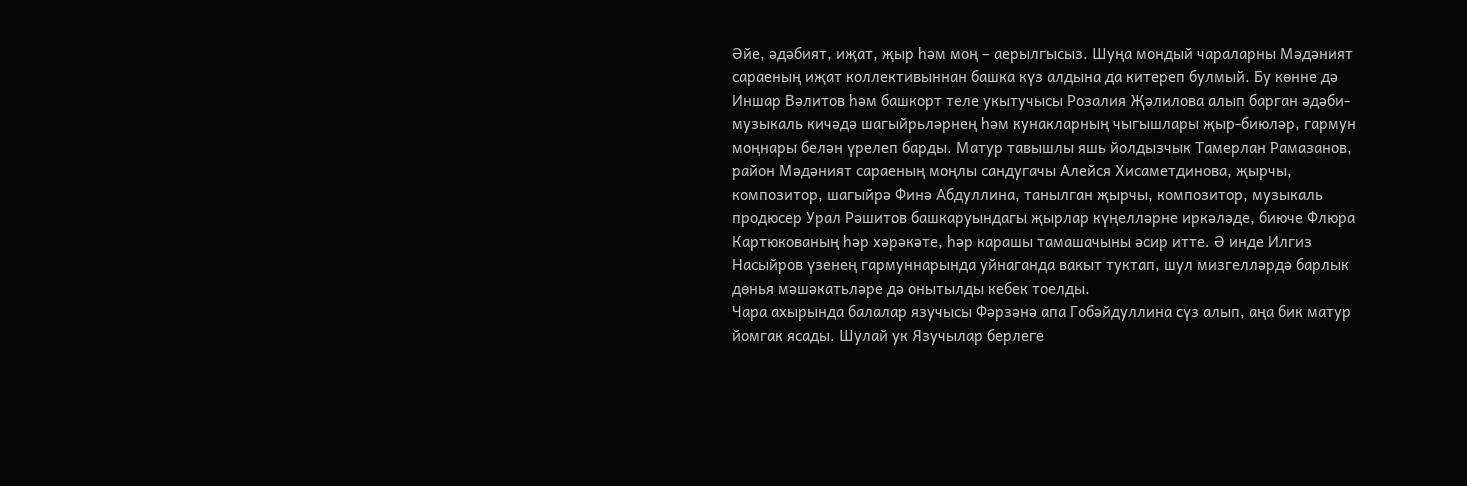Әйе, әдәбият, иҗат, җыр һәм моң – аерылгысыз. Шуңа мондый чараларны Мәдәният сараеның иҗат коллективыннан башка күз алдына да китереп булмый. Бу көнне дә Иншар Вәлитов һәм башкорт теле укытучысы Розалия Җәлилова алып барган әдәби-музыкаль кичәдә шагыйрьләрнең һәм кунакларның чыгышлары җыр-биюләр, гармун моңнары белән үрелеп барды. Матур тавышлы яшь йолдызчык Тамерлан Рамазанов, район Мәдәният сараеның моңлы сандугачы Алейся Хисаметдинова, җырчы, композитор, шагыйрә Финә Абдуллина, танылган җырчы, композитор, музыкаль продюсер Урал Рәшитов башкаруындагы җырлар күңелләрне иркәләде, биюче Флюра Картюкованың һәр хәрәкәте, һәр карашы тамашачыны әсир итте. Ә инде Илгиз Насыйров үзенең гармуннарында уйнаганда вакыт туктап, шул мизгелләрдә барлык дөнья мәшәкатьләре дә онытылды кебек тоелды.
Чара ахырында балалар язучысы Фәрзәнә апа Гобәйдуллина сүз алып, аңа бик матур йомгак ясады. Шулай ук Язучылар берлеге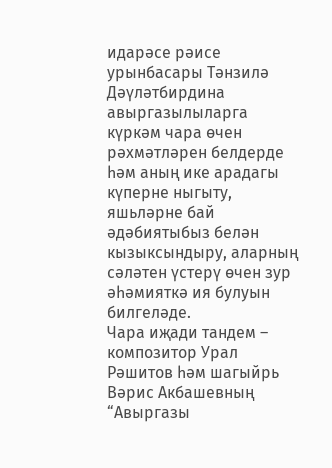идарәсе рәисе урынбасары Тәнзилә Дәүләтбирдина авыргазылыларга күркәм чара өчен рәхмәтләрен белдерде һәм аның ике арадагы күперне ныгыту, яшьләрне бай әдәбиятыбыз белән кызыксындыру, аларның сәләтен үстерү өчен зур әһәмияткә ия булуын билгеләде.
Чара иҗади тандем – композитор Урал Рәшитов һәм шагыйрь Вәрис Акбашевның “Авыргазы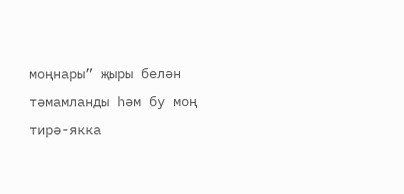моңнары” җыры белән тәмамланды һәм бу моң тирә-якка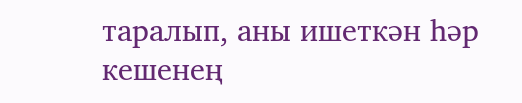таралып, аны ишеткән һәр кешенең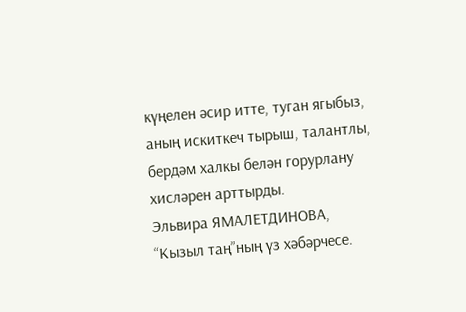күңелен әсир итте, туган ягыбыз, аның искиткеч тырыш, талантлы, бердәм халкы белән горурлану хисләрен арттырды.
Эльвира ЯМАЛЕТДИНОВА,
“Кызыл таң”ның үз хәбәрчесе.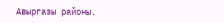Авыргазы районы.